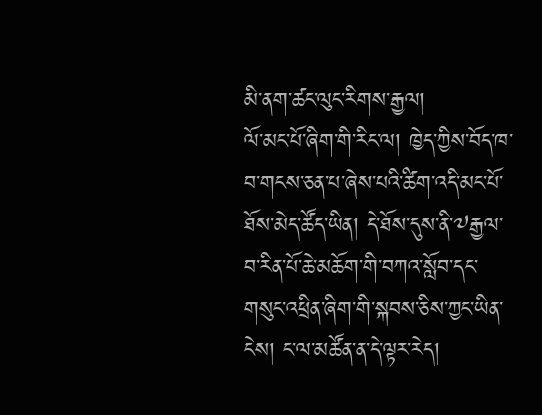མི་ནག་ཚང་ལུང་རིགས་རྒྱལ།
ལོ་མང་པོ་ཞིག་གི་རིང་ལ། ཁྱེད་ཀྱིས་བོད་ཁ་བ་གངས་ཅན་པ་ཞེས་པའི་ཚིག་འདི་མང་པོ་ཐོས་མེད་ཚོད་ཡིན། དེ་ཐོས་དུས་ནི་༧རྒྱལ་བ་རིན་པོ་ཆེ་མཆོག་གི་བཀའ་སློབ་དང་གསུང་འཕྲིན་ཞིག་གི་སྐབས་ཅིས་ཀྱང་ཡིན་ངེས། ང་ལ་མཚོན་ན་དེ་ལྟར་རེད།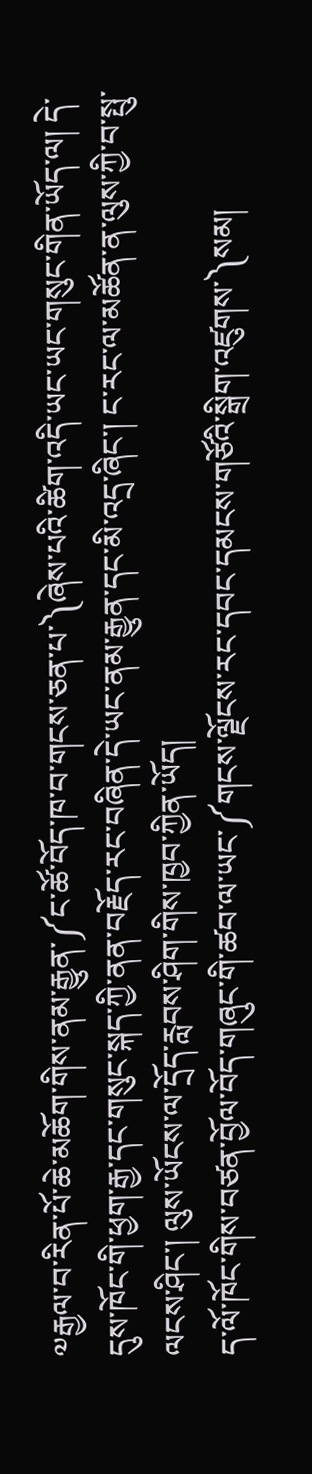༧རྒྱལ་བ་རིན་པོ་ཆེ་མཆོག་གིས་ནམ་རྒྱུན་༼ང་ཚོ་བོད་ཁ་བ་གངས་ཅན་པ་༽ཞེས་པའི་ཚིག་འདི་ཡང་ཡང་གསུང་གིན་ཡོད་ལ། དེ་དུས་ཁོང་གི་ཕྱག་རྒྱ་དང་གསུང་སྐད་ཀྱི་ནན་བརྗོད་རང་བཞིན་དེ་ཡང་ནམ་རྒྱུན་དང་མི་འདྲ་ཞིང་། ང་རང་ལ་མཚོན་ན་ལུས་ཀྱི་བ་སྤུ་ལངས་ཤིང་། ལུས་ཡོངས་ལ་དྲོད་རླབས་ཤིག་གིས་ཁྱབ་ཀྱིན་ཡོད།
ད་ལོ་ཁོང་གིས་བཙན་བྱོལ་བོད་གཞུང་གི་ཚབ་ལ་ཡང་༼གངས་ལྗོངས་རང་དབང་དམངས་གཙོའི་སྒྲིག་འཛུགས་༽སམ།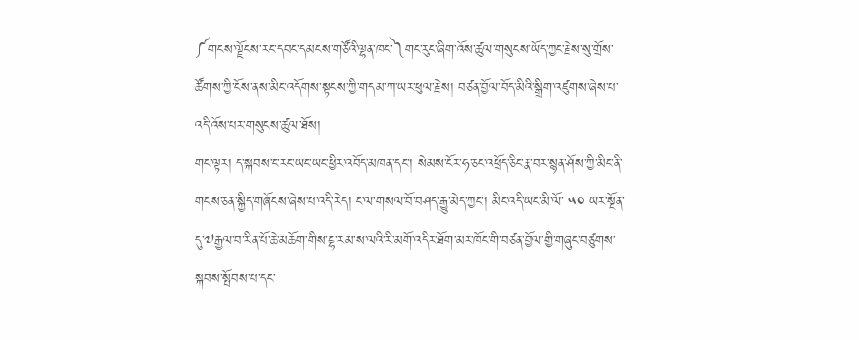༼གངས་ལྗོངས་རང་དབང་དམངས་གཙོའི་ལྷན་ཁང་༽གང་རུང་ཞིག་འོས་ཚུལ་གསུངས་ཡོད་ཀྱང་རྗེས་སུ་གྲོས་ཚོགས་ཀྱི་ངོས་ནས་མིང་འདོགས་སྟངས་ཀྱི་གདམ་ཀ་ཡར་ཕུལ་རྗེས། བཙན་བྱོལ་བོད་མིའི་སྒྲིག་འཛུགས་ཞེས་པ་འདི་འོས་པར་གསུངས་ཚུལ་ཐོས།
གང་ལྟར། ད་སྐབས་ང་རང་ཡང་ཡང་ཕྱིར་འབོད་མཁན་དང་། སེམས་ངོར་ཧ་ཅང་འཕྲོད་ཅིང་རྣ་བར་སྙན་ཤོས་ཀྱི་མིང་ནི་གངས་ཅན་སྐྱིད་གཞོངས་ཞེས་པ་འདི་རེད། ང་ལ་གསལ་བོ་བཤད་རྒྱུ་མེད་ཀྱང་། མིང་འདི་ཡང་མི་ལོ་ ༥༠ ཡར་སྔོན་དུ་༧རྒྱལ་བ་རིན་པོ་ཆེ་མཆོག་གིས་ངྷ་རམ་ས་ལའི་རི་མགོ་འདིར་ཐོག་མར་ཁོང་གི་བཙན་བྱོལ་གྱི་གཞུང་བཙུགས་སྐབས་སྤོབས་པ་དང་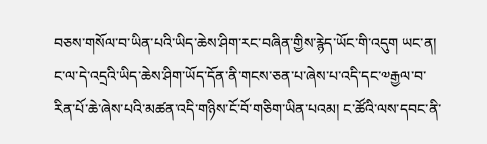བཅས་གསོལ་བ་ཡིན་པའི་ཡིད་ཆེས་ཤིག་རང་བཞིན་གྱིས་རྙེད་ཡོང་གི་འདུག ཡང་ན། ང་ལ་དེ་འདྲའི་ཡིད་ཆེས་ཤིག་ཡོད་དོན་ནི་གངས་ཅན་པ་ཞེས་པ་འདི་དང་༧རྒྱལ་བ་རིན་པོ་ཆེ་ཞེས་པའི་མཚན་འདི་གཉིས་ངོ་བོ་གཅིག་ཡིན་པའམ། ང་ཚོའི་ལས་དབང་ནི་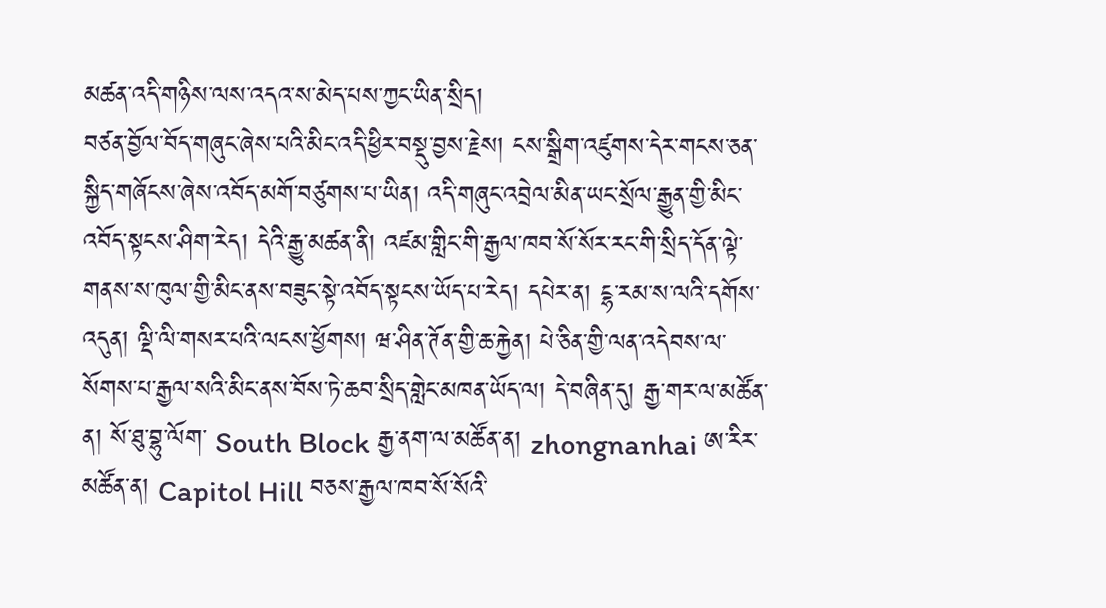མཚན་འདི་གཉིས་ལས་འདའ་ས་མེད་པས་ཀྱང་ཡིན་སྲིད།
བཙན་བྱོལ་བོད་གཞུང་ཞེས་པའི་མིང་འདི་ཕྱིར་བསྡུ་བྱས་རྗེས། ངས་སྒྲིག་འཛུགས་དེར་གངས་ཅན་སྐྱིད་གཞོངས་ཞེས་འབོད་མགོ་བཙུགས་པ་ཡིན། འདི་གཞུང་འབྲེལ་མིན་ཡང་སྲོལ་རྒྱུན་གྱི་མིང་འབོད་སྟངས་ཤིག་རེད། དེའི་རྒྱུ་མཚན་ནི། འཛམ་གླིང་གི་རྒྱལ་ཁབ་སོ་སོར་རང་གི་སྲིད་དོན་ལྟེ་གནས་ས་ཁུལ་གྱི་མིང་ནས་བཟུང་སྟེ་འབོད་སྟངས་ཡོད་པ་རེད། དཔེར་ན། ངྷ་རམ་ས་ལའི་དགོས་འདུན། ལྡི་ལི་གསར་པའི་ལངས་ཕྱོགས། ཝ་ཤིན་ཊོན་གྱི་ཆ་རྐྱེན། པེ་ཅིན་གྱི་ལན་འདེབས་ལ་སོགས་པ་རྒྱལ་སའི་མིང་ནས་བོས་ཏེ་ཆབ་སྲིད་གླེང་མཁན་ཡོད་ལ། དེ་བཞིན་དུ། རྒྱ་གར་ལ་མཚོན་ན། སོ་ཐུ་བྷུ་ལོག་ South Block རྒྱ་ནག་ལ་མཚོན་ན། zhongnanhai ཨ་རིར་མཚོན་ན། Capitol Hill བཅས་རྒྱལ་ཁབ་སོ་སོའི་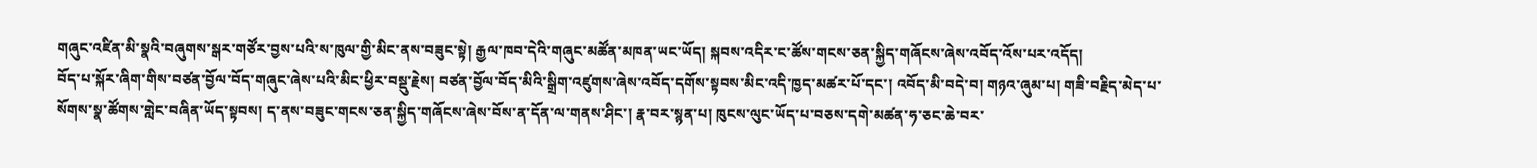གཞུང་འཛིན་མི་སྣའི་བཞུགས་སྒར་གཙོར་བྱས་པའི་ས་ཁུལ་གྱི་མིང་ནས་བཟུང་སྟེ། རྒྱལ་ཁབ་དེའི་གཞུང་མཚོན་མཁན་ཡང་ཡོད། སྐབས་འདིར་ང་ཚོས་གངས་ཅན་སྐྱིད་གཞོངས་ཞེས་འབོད་འོས་པར་འདོད།
བོད་པ་སྐོར་ཞིག་གིས་བཙན་བྱོལ་བོད་གཞུང་ཞེས་པའི་མིང་ཕྱིར་བསྡུ་རྗེས། བཙན་བྱོལ་བོད་མིའི་སྒྲིག་འཛུགས་ཞེས་འབོད་དགོས་སྟབས་མིང་འདི་ཁྱད་མཚར་པོ་དང་། འབོད་མི་བདེ་བ། གཉའ་ཞུམ་པ། གཟི་བརྗིད་མེད་པ་སོགས་སྣ་ཚོགས་གླེང་བཞིན་ཡོད་སྟབས། ད་ནས་བཟུང་གངས་ཅན་སྐྱིད་གཞོངས་ཞེས་བོས་ན་དོན་ལ་གནས་ཤིང་། རྣ་བར་སྙན་པ། ཁུངས་ལུང་ཡོད་པ་བཅས་དགེ་མཚན་ཧ་ཅང་ཆེ་བར་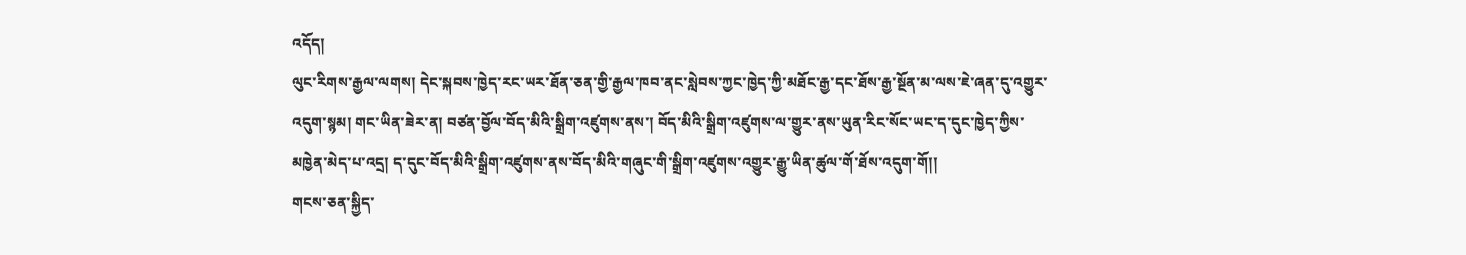འདོད།
ལུང་རིགས་རྒྱལ་ལགས། དེང་སྐབས་ཁྱེད་རང་ཡར་ཐོན་ཅན་གྱི་རྒྱལ་ཁབ་ནང་སླེབས་ཀྱང་ཁྱེད་ཀྱི་མཐོང་རྒྱ་དང་ཐོས་རྒྱ་སྔོན་མ་ལས་ཇེ་ཞན་དུ་འགྱུར་འདུག་སྙམ། གང་ཡིན་ཟེར་ན། བཙན་བྱོལ་བོད་མིའི་སྒྲིག་འཛུགས་ནས་། བོད་མིའི་སྒྲིག་འཛུགས་ལ་གྱུར་ནས་ཡུན་རིང་སོང་ཡང་ད་དུང་ཁྱེད་ཀྱིས་མཁྱེན་མེད་པ་འདྲ། ད་དུང་བོད་མིའི་སྒྲིག་འཛུགས་ནས་བོད་མིའི་གཞུང་གི་སྒྲིག་འཛུགས་འགྱུར་རྒྱུ་ཡིན་ཚུལ་གོ་ཐོས་འདུག་གོ།།
གངས་ཅན་སྐྱིད་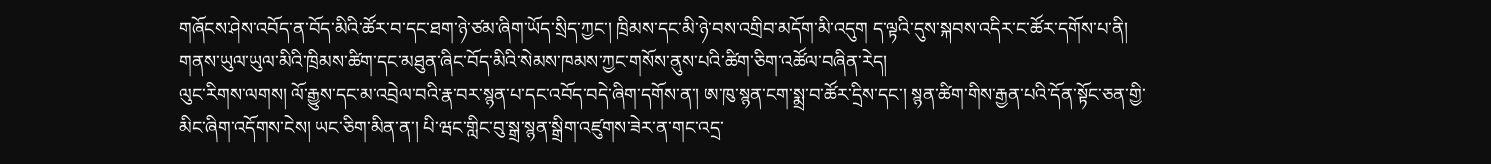གཞོངས་ཤེས་འབོད་ན་བོད་མིའི་ཚོར་བ་དང་ཐག་ཉེ་ཙམ་ཞིག་ཡོད་སྲིད་ཀྱང་། ཁྲིམས་དང་མི་ཉེ་བས་འགྲིབ་མདོག་མི་འདུག ད་ལྟའི་དུས་སྐབས་འདིར་ང་ཚོར་དགོས་པ་ནི། གནས་ཡུལ་ཡུལ་མིའི་ཁྲིམས་ཚིག་དང་མཐུན་ཞིང་བོད་མིའི་སེམས་ཁམས་ཀྱང་གསོས་ནུས་པའི་ཚིག་ཅིག་འཚོལ་བཞིན་རེད།
ལུང་རིགས་ལགས། ལོ་རྒྱུས་དང་མ་འབྲེལ་བའི་རྣ་བར་སྙན་པ་དང་འབོད་བདེ་ཞིག་དགོས་ན་། ཨ་ཁུ་སྙན་ངག་སྨྲ་བ་ཚོར་དྲིས་དང་། སྙན་ཚིག་གིས་རྒྱན་པའི་དོན་སྟོང་ཅན་གྱི་མིང་ཞིག་འདོགས་ངེས། ཡང་ཅིག་མིན་ན་། པི་ཝང་གླིང་བུ་སྒྲ་སྙན་སྒྲིག་འཛུགས་ཟེར་ན་གང་འདྲ་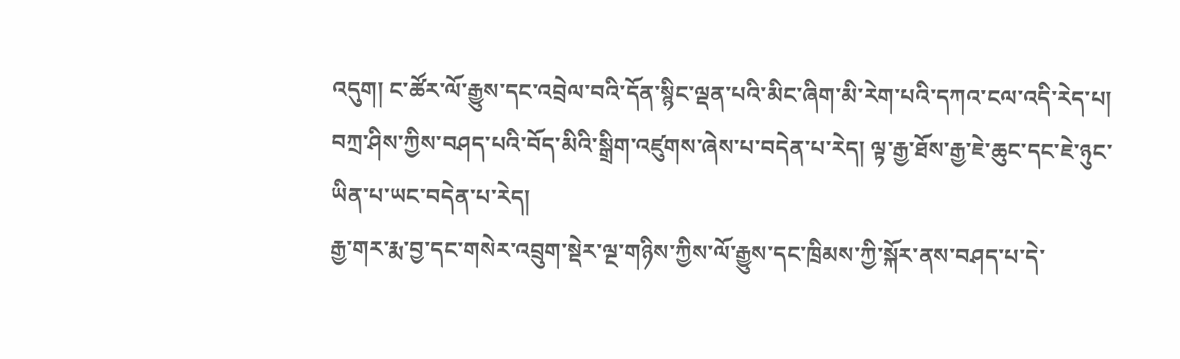འདུག། ང་ཚོར་ལོ་རྒྱུས་དང་འབྲེལ་བའི་དོན་སྙིང་ལྡན་པའི་མིང་ཞིག་མི་རེག་པའི་དཀའ་ངལ་འདི་རེད་པ།
བཀྲ་ཤིས་ཀྱིས་བཤད་པའི་བོད་མིའི་སྒྲིག་འཛུགས་ཞེས་པ་བདེན་པ་རེད། ལྟ་རྒྱ་ཐོས་རྒྱ་ཇེ་ཆུང་དང་ཇེ་ཉུང་ཡིན་པ་ཡང་བདེན་པ་རེད།
རྒྱ་གར་རྨ་བྱ་དང་གསེར་འབྲུག་སྡེར་ལྔ་གཉིས་ཀྱིས་ལོ་རྒྱུས་དང་ཁྲིམས་ཀྱི་སྐོར་ནས་བཤད་པ་དེ་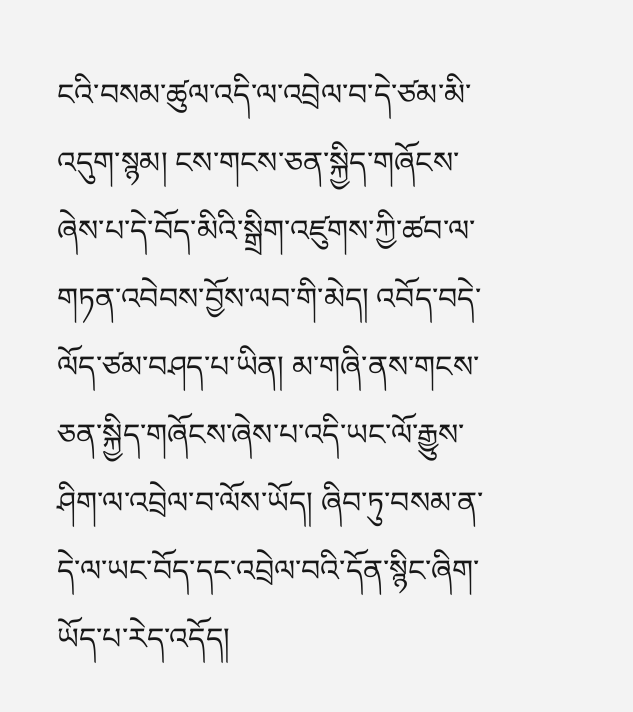ངའི་བསམ་ཚུལ་འདི་ལ་འབྲེལ་བ་དེ་ཙམ་མི་འདུག་སྙམ། ངས་གངས་ཅན་སྐྱིད་གཞོངས་ཞེས་པ་དེ་བོད་མིའི་སྒྲིག་འཛུགས་ཀྱི་ཚབ་ལ་གཏན་འབེབས་བྱོས་ལབ་གི་མེད། འབོད་བདེ་ལོད་ཙམ་བཤད་པ་ཡིན། མ་གཞི་ནས་གངས་ཅན་སྐྱིད་གཞོངས་ཞེས་པ་འདི་ཡང་ལོ་རྒྱུས་ཤིག་ལ་འབྲེལ་བ་ལོས་ཡོད། ཞིབ་ཏུ་བསམ་ན་དེ་ལ་ཡང་བོད་དང་འབྲེལ་བའི་དོན་སྙིང་ཞིག་ཡོད་པ་རེད་འདོད།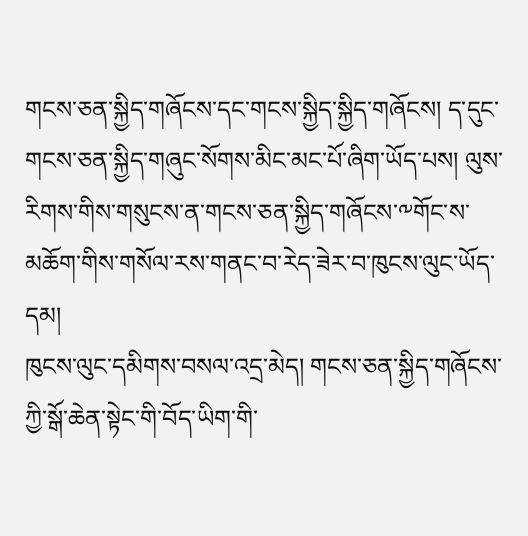གངས་ཅན་སྐྱིད་གཞོངས་དང་གངས་སྐྱིད་སྐྱིད་གཞོངས། ད་དུང་གངས་ཅན་སྐྱིད་གཞུང་སོགས་མིང་མང་པོ་ཞིག་ཡོད་པས། ལུས་རིགས་གིས་གསུངས་ན་གངས་ཅན་སྐྱིད་གཞོངས་༸གོང་ས་མཆོག་གིས་གསོལ་རས་གནང་བ་རེད་ཟེར་བ་ཁུངས་ལུང་ཡོད་དམ།
ཁུངས་ལུང་དམིགས་བསལ་འདྲ་མེད། གངས་ཅན་སྐྱིད་གཞོངས་ཀྱི་སྒོ་ཆེན་སྟེང་གི་བོད་ཡིག་གི་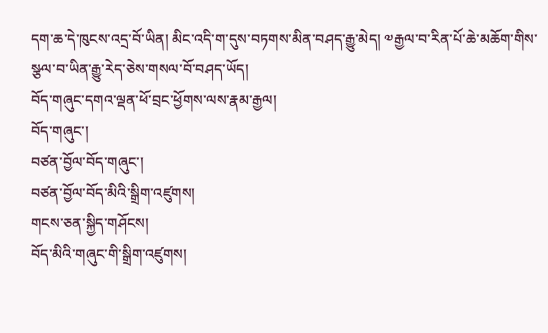དག་ཆ་དེ་ཁུངས་འདྲ་བོ་ཡིན། མིང་འདི་ག་དུས་བཏགས་མིན་བཤད་རྒྱུ་མེད། ༧རྒྱལ་བ་རིན་པོ་ཆེ་མཆོག་གིས་སྩལ་བ་ཡིན་རྒྱུ་རེད་ཅེས་གསལ་བོ་བཤད་ཡོད།
བོད་གཞུང་དགའ་ལྡན་ཕོ་བྲང་ཕྱོགས་ལས་རྣམ་རྒྱལ།
བོད་གཞུང་།
བཙན་བྱོལ་བོད་གཞུང་།
བཙན་བྱོལ་བོད་མིའི་སྒྲིག་འཛུགས།
གངས་ཅན་སྐྱིད་གཤོངས།
བོད་མིའི་གཞུང་གི་སྒྲིག་འཛུགས།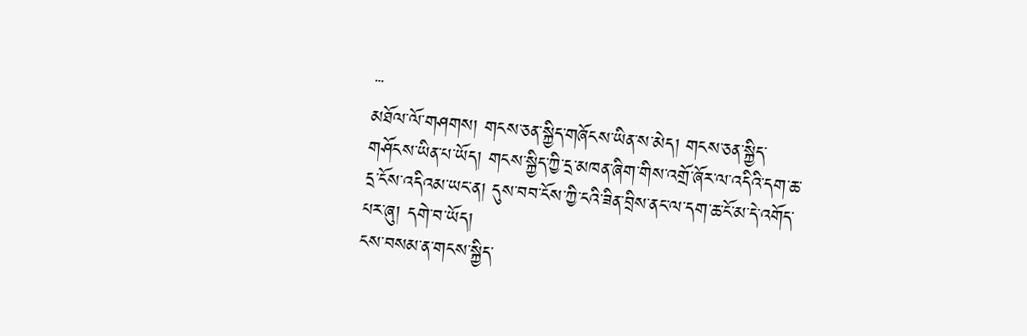་་་
མཐོལ་ལོ་གཤགས། གངས་ཅན་སྐྱིད་གཞོངས་ཡིན་ས་མེད། གངས་ཅན་སྐྱིད་གཤོངས་ཡིན་པ་ཡོད། གངས་སྐྱིད་ཀྱི་དྲ་མཁན་ཞིག་གིས་འགྲོ་ཞོར་ལ་འདིའི་དག་ཆ་དྲ་ངོས་འདིའམ་ཡང་ན། དུས་བབ་ངོས་ཀྱི་ངའི་ཟིན་བྲིས་ནང་ལ་དག་ཆ་ངོ་མ་དེ་འགོད་པར་ཞུ། དགེ་བ་ཡོད།
ངས་བསམ་ན་གངས་སྐྱིད་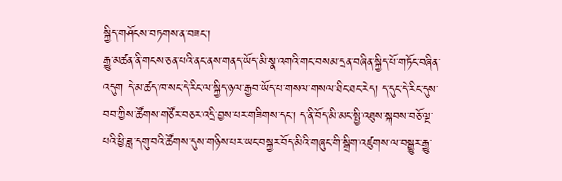སྐྱིད་གཤོངས་བཏགས་ན་བཟང་།
རྒྱུ་མཚན་ནི་གངས་ཅན་པའི་ནང་ནས་གནད་ཡོད་མི་སྣ་འགའི་གང་བསམ་དྲན་བཞིན་སྐྱིད་པོ་གཏོང་བཞིན་འདུག དེ་མ་ཚད་ཁ་སང་དེ་རིང་ལ་སྐྱིད་ཉལ་རྒྱབ་ཡོད་པ་གསལ་གསལ་ཐིང་ཐང་རེད། ད་དུང་དེ་རིང་དུས་བབ་ཀྱིས་ཚོགས་གཙོར་བཅར་འདྲི་བྱས་པར་གཟིགས་དང་། ད་ནི་བོད་མི་མང་སྤྱི་འཐུས་སྐབས་བཅོ་ལྔ་པའི་ཕྱི་ཟླ་དགུ་བའི་ཚོགས་དུས་གཉིས་པར་ཡང་བསྐྱར་བོད་མིའི་གཞུང་གི་སྒྲིག་འཛུགས་ལ་བསྒྱུར་རྒྱུ་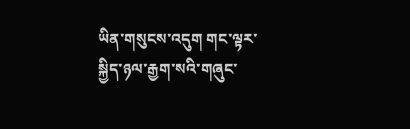ཡིན་གསུངས་འདུག གང་ལྟར་སྐྱིད་ཉལ་རྒྱག་སའི་གཞུང་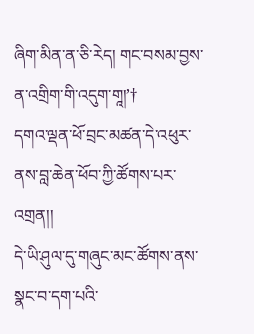ཞིག་མིན་ན་ཅི་རེད། གང་བསམ་བྱས་ན་འགྲིག་གི་འདུག་གཱ།’†
དགའ་ལྡན་ཕོ་བྲང་མཚན་དེ་འཕུར་ནས་བླ་ཆེན་ཕོབ་ཀྱི་ཚོགས་པར་འགྲན།།
དེ་ཡི་ཤུལ་དུ་གཞུང་མང་ཚོགས་ནས་སྣང་བ་དག་པའི་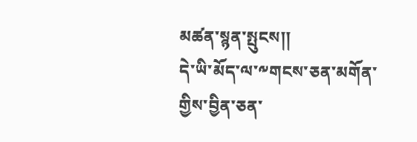མཚན་སྙན་སྤུངས།།
དེ་ཡི་མོད་ལ་༸གངས་ཅན་མགོན་གྱིས་བྱིན་ཅན་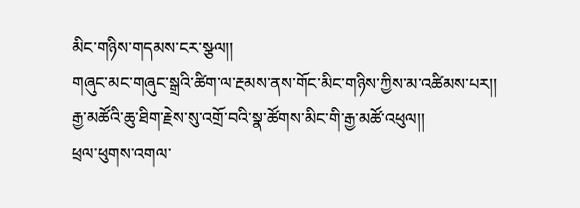མིང་གཉིས་གདམས་ངར་སྩལ།།
གཞུང་མང་གཞུང་སྒྲའི་ཚིག་ལ་རྔམས་ནས་གོང་མིང་གཉིས་ཀྱིས་མ་འཚིམས་པར།།
རྒྱ་མཚོའི་ཆུ་ཐིག་རྗེས་སུ་འགྲོ་བའི་སྣ་ཚོགས་མིང་གི་རྒྱ་མཚོ་འཕུལ།།
ཕྲལ་ཕུགས་འགལ་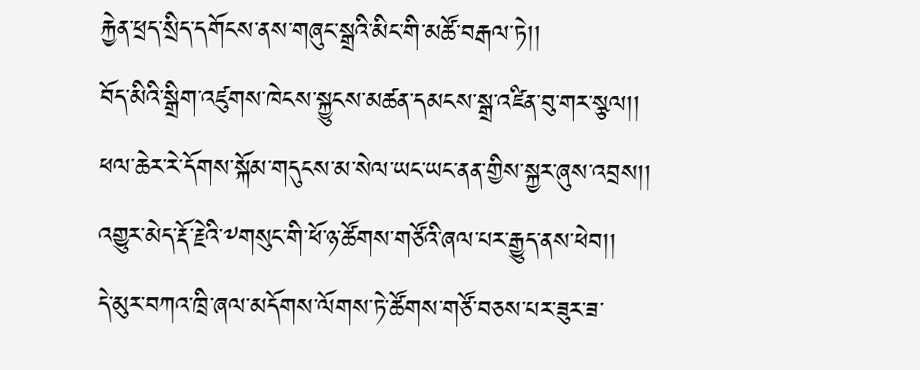རྐྱེན་ཕྲད་སྲིད་དགོངས་ནས་གཞུང་སྒྲའི་མིང་གི་མཚོ་བརྒལ་ཏེ།།
བོད་མིའི་སྒྲིག་འཛུགས་ཁེངས་སྐྱུངས་མཚན་དམངས་སྒྲ་འཛིན་བུ་གར་སྩལ།།
ཕལ་ཆེར་རེ་དོགས་སྐོམ་གདུངས་མ་སེལ་ཡང་ཡང་ནན་གྱིས་སྐྱར་ཞུས་འབྲས།།
འགྱུར་མེད་རྡོ་རྗེའི་༸གསུང་གི་ཕོ་ཉ་ཚོགས་གཙོའི་ཞལ་པར་རྒྱུད་ནས་ཕེབ།།
དེ་མུར་བཀའ་ཁྲི་ཞལ་མདོགས་ལོགས་ཏེ་ཚོགས་གཙོ་བཅས་པར་ཟུར་ཟ་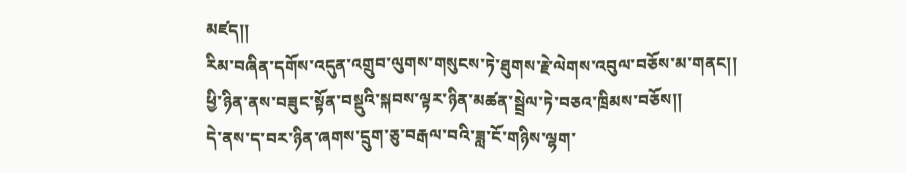མཛད།།
རིམ་བཞིན་དགོས་འདུན་འགྲུབ་ལུགས་གསུངས་ཏེ་ཐུགས་རྗེ་ལེགས་འབུལ་བཅོས་མ་གནང།།
ཕྱི་ཉིན་ནས་བཟུང་སྟོན་བསྡུའི་སྐབས་ལྟར་ཉིན་མཚན་སྦྲེལ་ཏེ་བཅའ་ཁྲིམས་བཅོས།།
དེ་ནས་ད་བར་ཉིན་ཞགས་དྲུག་ཅུ་བརྒལ་བའི་ཟླ་ངོ་གཉིས་ལྷག་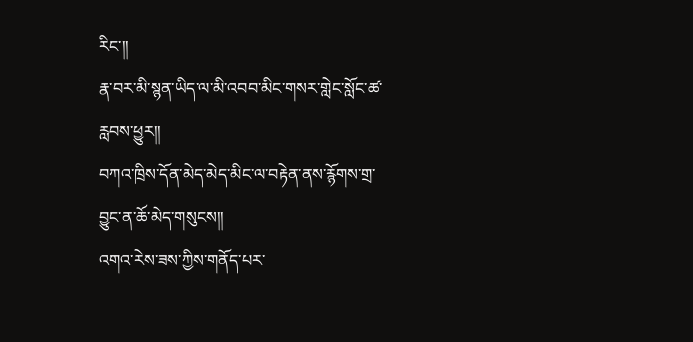རིང་།།
རྣ་བར་མི་སྙན་ཡིད་ལ་མི་འབབ་མིང་གསར་གླེང་སློང་ཚ་རླབས་ཕྱུར།།
བཀའ་ཁྲིས་དོན་མེད་མེད་མིང་ལ་བརྟེན་ནས་རྙོགས་གྲ་བྱུང་ན་ཆོ་མེད་གསུངས།།
འགའ་རེས་ཟས་ཀྱིས་གནོད་པར་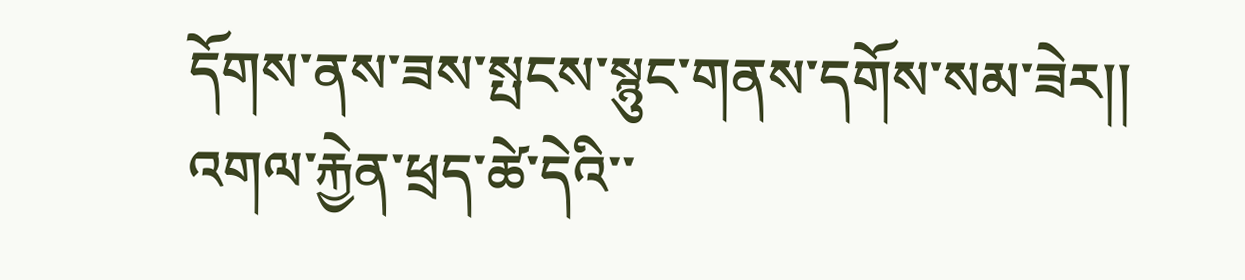དོགས་ནས་ཟས་སྤངས་སྙུང་གནས་དགོས་སམ་ཟེར།།
འགལ་རྐྱེན་ཕྲད་ཚེ་དེའི་་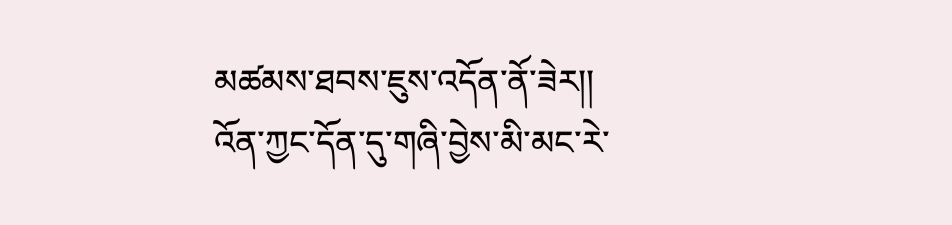མཚམས་ཐབས་ཇུས་འདོན་ནོ་ཟེར།།
འོན་ཀྱང་དོན་དུ་གཞི་བྱེས་མི་མང་རེ་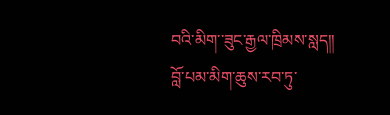བའི་མིག་་ཟུང་རྒྱལ་ཁྲིམས་སླད།།
བློ་པམ་མིག་ཆུས་རབ་ཏུ་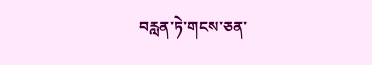བརླན་ཏེ་གངས་ཅན་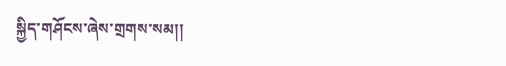སྐྱིད་གཤོངས་ཞེས་གྲགས་སམ།།